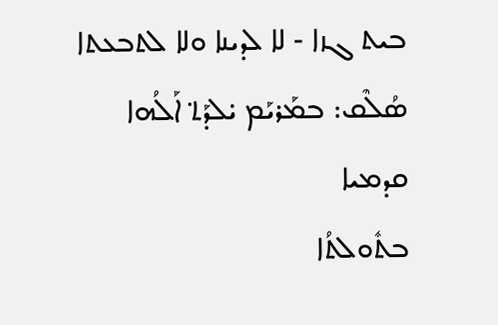ܒܝܬ ܓܙܐ - ܠܐ ܠܕܝܢܐ ܘܠܐ ܠܬܒܥܬܐ
ܣܳܠܶܩ: ܒܡܰܪܝܰܡ ܝ̇ܠܕܰܬ݀ ܐܰ‍ܠܳܗܐ
ܩܕܡܝܐ
ܒܬܽܘܠܬܳܐ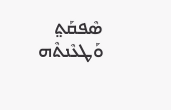ܣܶܦܩܰܬ݀ ܘܰܛܥܶܢܬܶܗ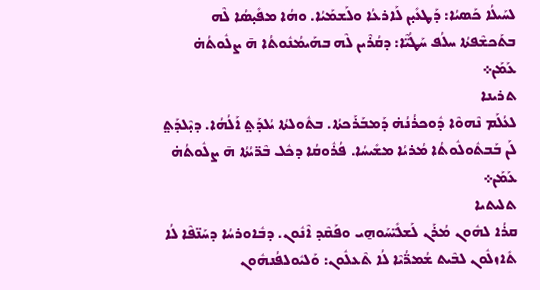ܠܚܰܝܠܳܐ ܟܰܣܝܳܐ: ܕܰܛܥܺܝ̣ܢ ܠܰܐܪܥܳܐ ܘܠܰܫܡܰܝܳܐ. ܘܗܳܐ ܡܦܺܝ̣ܣܳܐ ܠܶܗ ܒܬܰܟܫܶܦܬܳܐ ܚܠܳܦ ܚܰܛܳܝ̈ܶܐ: ܕܩܳܪܶܝܢ ܠܶܗ ܒܗܰܝܡܳܢܽܘܬܳܐ ܗ̄ ܨܠܽܘܬܳܗ̇ ܥܰܡܰܢ܀
ܬܪܝܢܐ
ܠܥܳܠܰܡ ܢܶܗܘܶܐ ܕܽܘܟܪܳܢܳܗ̇ ܕܰܡܒܰܪܰܟܬܳܐ. ܒܬܽܘܠܬܳܐ ܝܳܠܕܰܬ݀ ܐܰ‌ܠܳܗܳܐ. ܕܝ̣ܶܠܕܰܬ݀ ܠܰܢ ܒܰܒܬܽܘܠܽܘܬܳܐ ܡܳܪܝܳܐ ܡܫܺܝܚܳܐ. ܦܳܪܽܘܩܳܐ ܕܟܽܠ ܒܶܪ̈ܝܳܬܳܐ ܗ̄ ܨܠܽܘܬܳܗ̇ ܥܰܡܰܢ܀
ܬܠܝܬܝܐ
ܩܪܳܐ ܠܗܽܘܢ ܡܳܪܰܢ ܠܰܫܠܺܝ̈ܚܰܘܗ̱ܝ ܘܦܰܩܶܕ ܐܶܢܽܘܢ. ܕܒܽܐܘܪܚܳܐ ܕܚܰܢ̈ܦܶܐ ܠܳܐ ܬܺܐܙܠܽܘܢ ܠܒܶܝܬ ܫܳܡܪ̈ܳܝܶܐ ܠܳܐ ܬܶܥܠܽܘܢ: ܘܰܠܝܽܘܠܦܳܢܗܽܘܢ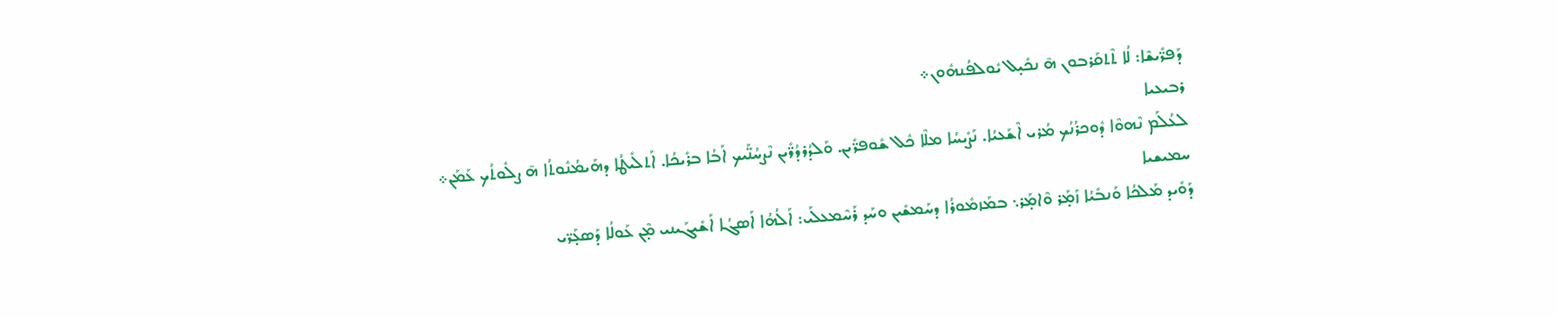ܕܰܦܪ̈ܺܝܫܶܐ: ܠܳܐ ܬܶܬܩܰܪܒܘܢ ܗ̄ ܢܟܺܝ̣ܠ ܝܽܘܠܦܳܢܗܽܘܢ܀
ܪܒܝܥܝܐ
ܠܥܳܠܰܡ ܢܶܗܘܶܐ ܕܽܘܟܪܳܢܳܟ ܡܳܪܝ ܐܶܫܰܥܝܳܐ. ܢܰܨܺܝܚܳܐ ܡܠܶܐ ܟܽܠ ܫܽܘܦܪ̈ܺܝܢ. ܘܰܠܕܳܪܕܳܪ̈ܺܝܢ ܢܶܨܚܳܢ̈ܰܝܟ ܐܰܒܳܐ ܒܪܺܝܟܳܐ. ܐܰܬܠܺܝܛܳܐ ܕܗܰܝܡܳܢܽܘܬܳܐ ܗ̄ ܨܠܽܘܬܳܟ ܥܰܡܰܢ܀
ܚܡܝܫܝܐ
ܕܰܘܺܝܕ ܡܰܠܟܳܐ ܘܰܢܒܺܝܳܐ ܙܰܡ̣ܰܪ ܘܶܐܡ̣ܰܪ܆ ܒܡܰܙܡܽܘܪܳܐ ܕܚܰܡܫܺܝܢ ܘܚܰܕ ܪܰܚܶܡܥܠܰܝ: ܐܰ‌ܠܳܗܳܐ ܐܰܣܓܳܐ ܐܰܫܺܝܓܰܝܢܝ ܡ̣ܶܢ ܥܰܘܠܳܐ ܕܰܣܥ̣ܰܪ̈ܝ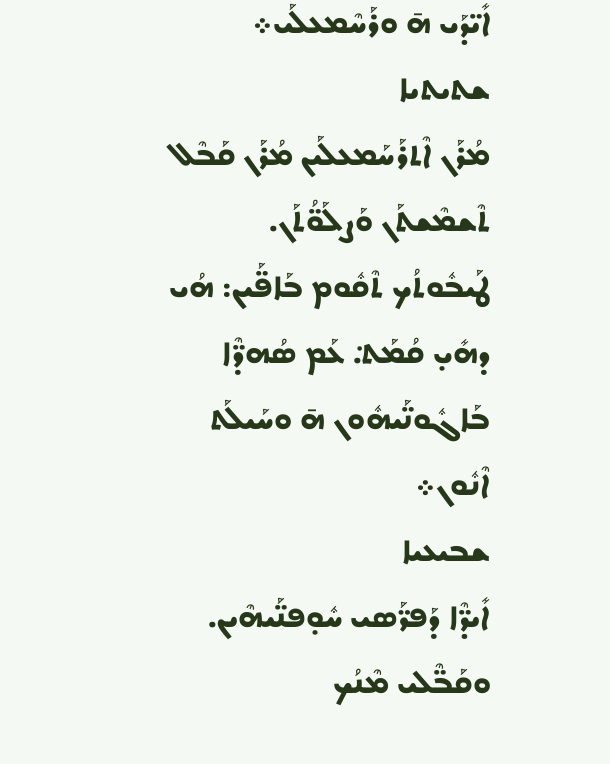ܐܺܝ̈ܕܰܝ ܗ̄ ܘܪܰܚܶܡܥܠܰܝ܀
ܫܬܝܬܝܐ
ܡܳܪܰܢ ܐܶܬܪܰܚܰܡܥܠܰܝܢ ܡܳܪܰܢ ܩܰܒܶܠ ܬܶܫܡܶܫܬܰܢ ܘܰܨܠܰܘ̈ܳܬܰܢ. ܛܰܝܒܽܘܬܳܟ ܬܶܩܽܘܡ ܒܰܐܦ̈ܰܝܢ: ܗܳܝ ܕܗܺܝ̣ ܩܳܡܰܬ݀. ܥܰܡ ܣܳܗܕ̈ܶܐ ܒܰܐܓܽܘܢ̈ܰܝܗܽܘܢ ܗ̄ ܘܚܰܝܠܰܬ ܐܶܢܽܘܢ܀
ܫܒܝܥܝܐ
ܐܺܝܕ̈ܶܐ ܕܰܦܪ̈ܰܣܝ ܚܽܘ̣ܦܢ̈ܰܝܗܶܝܢ. ܘܩܰܒ̈ܶܠܝ ܡܶܢܳܟ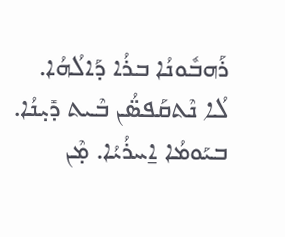ܪܰܗܒܽܘܢܳܐ ܒܪܳܐ ܕܰܐ‌ܠܳܗܳܐ. ܠܳܐ ܢܶܬܩܰܦܣ̈ܳܢ ܒܶܝܬ ܕܺܝ̣ܢܳܐ. ܒܝܰܘܡܳܐ ܐ̱ܚܪܳܝܳܐ. ܡ̣ܶܢ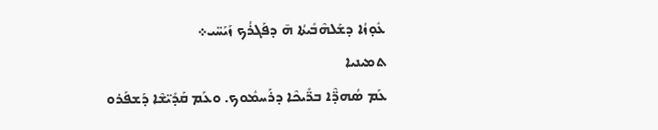ܥܽܘ̣ܙܳܐ ܕܫܰܠܗܶܒܺܝܬܳܐ ܗ̄ ܕܦܰܓܪܳܟ ܙܰܝܰܚ̈ܝ܀
ܬܡܝܢܝܐ
ܥܰܡ ܣܳܗܕ̈ܶܐ ܒܪ̈ܺܝܟܶܐ ܕܪܰܚܡܽܘܟ. ܘܥܰܡ ܩܰܕܺܝ̈ܫܶܐ ܕܰܫܦܰܪܘ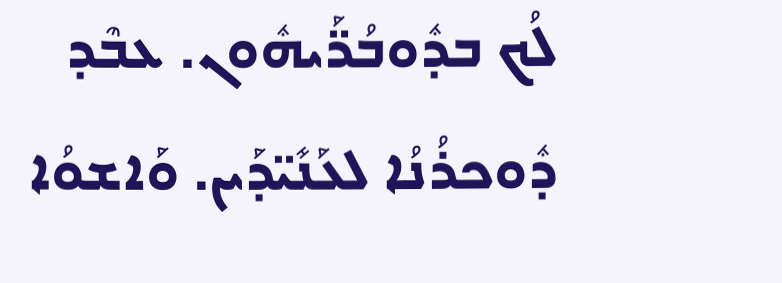ܠܳܟ ܒܕܽܘܒܳܪ̈ܰܝܗܽܘܢ. ܥܒܶܕ ܕܽܘܟܪܳܢܳܐ ܠܥܰܢܺܝ̈ܕܰܝܢ. ܘܰܐܫܘܳܐ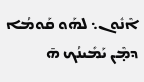ܐܶܢܽܘܢ܆ ܠܗܰܘ ܩܰܘܡܳܐ ܕܡ̣ܶܢ ܝܰܡܺܝܢܳܟ ܗ̄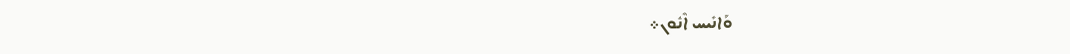ܘܰܐܢܺܝܚ ܐܶܢܽܘܢ܀